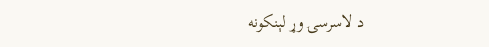د لاسرسۍ وړ لېنکونه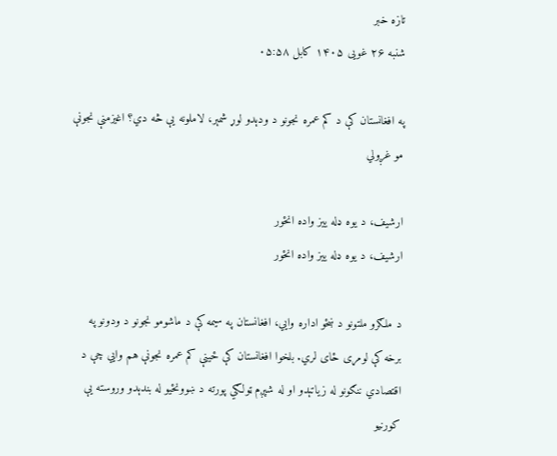تازه خبر
شنبه ۲۶ غویی ۱۴۰۵ کابل ۰۵:۵۸

په افغانستان کې د کم عمره نجونو د ودېدو لوړ شمېر، لاملونه یې څه دي؟ اغیزمنې نجونې مو غږولي

ارشیف، د یوه ډله ییز واده انځور
ارشیف، د یوه ډله ییز واده انځور

د ملګرو ملتونو د ښځو اداره وایي، افغانستان په سیمه کې د ماشومو نجونو د ودونو په برخه کې لومړی ځای لري. بلخوا افغانستان کې ځینې کم عمره نجونې هم وایي چې د اقتصادي ننګونو له زیاتېدو او له شپږم ټولګي پورته د ښوونځیو له بندېدو وروسته یې کورنیو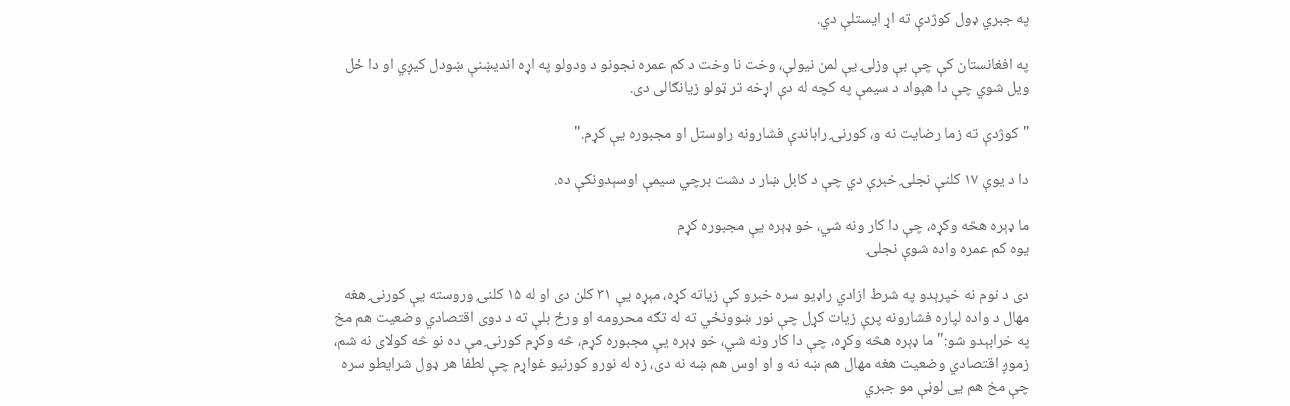په جبري ډول کوژدې ته اړ ایستلې دي.

په افغانستان کې چې بې وزلۍ یې لمن نیولې، وخت نا وخت د کم عمره نجونو د ودولو په اړه اندیښنې ښودل کیږي او دا ځل ویل شوي چې دا هېواد د سیمې په کچه له دې اړخه تر ټولو زیانګالی دی.

"کوژدې ته زما رضایت نه و، کورنۍ راباندې فشارونه راوستل او مجبوره یې کړم."

دا د یوې ۱۷ کلنې نجلۍ خبرې دي چې د کابل ښار د دشت برچي سیمې اوسېدونکې ده.

ما ډېره هڅه وکړه، چې دا کار ونه شي، خو ډېره یې مجبوره کړم
یوه کم عمره واده شوې نجلۍ

دی د نوم نه خپرېدو په شرط ازادي راډیو سره خبرو کې زیاته کړه، مېړه یې ۳۱ کلن دی او له ۱۵ کلنۍ وروسته یې کورنۍ هغه مهال د واده لپاره فشارونه پرې زیات کړل چې نور ښوونځي ته له تګه محرومه او ورځ بلې ته د دوی اقتصادي وضعیت هم مخ په خرابېدو شو:" ما ډېره هڅه وکړه، چې دا کار ونه شي، خو ډېره یې مجبوره کړم، څه وکړم کورنۍ مې ده نو څه کولای نه شم، زموږ اقتصادي وضعیت هغه مهال هم ښه نه و او اوس هم ښه نه دی، زه له نورو کورنیو غواړم چې لطفا هر ډول شرایطو سره چې مخ هم یی لوڼې مو جبري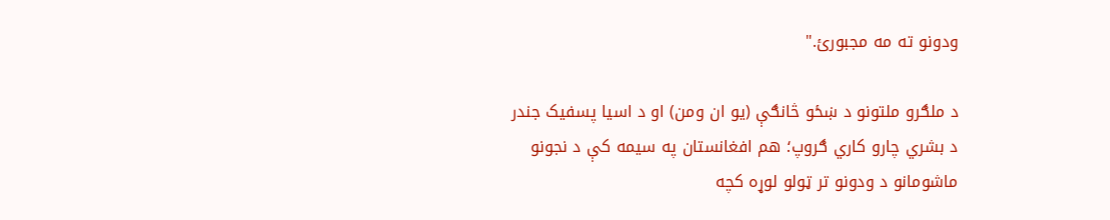ودونو ته مه مجبورئ."

د ملګرو ملتونو د ښځو څانګې (یو ان ومن) او د اسیا پسفیک جندر د بشري چارو کاري ګروپ؛ هم افغانستان په سیمه کې د نجونو ماشومانو د ودونو تر ټولو لوړه کچه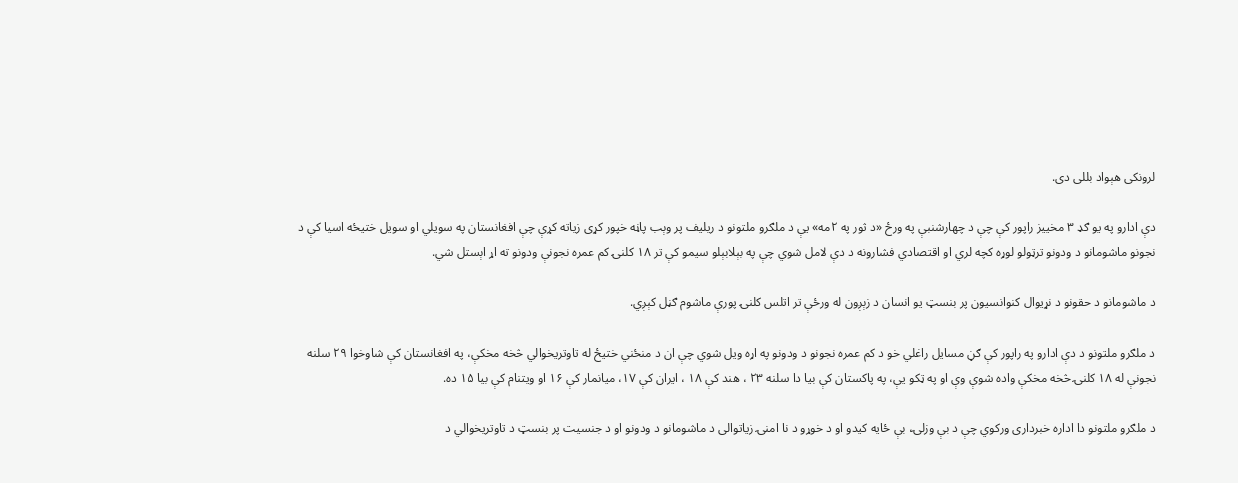لرونکی هېواد بللی دی.

دې ادارو په یو ګډ ۳ مخییز راپور کې چې د چهارشنبې په ورځ «د ثور په ۲مه» یې د ملګرو ملتونو د ریلیف پر وېب پاڼه خپور کړی زیاته کړې چې افغانستان په سویلي او سویل ختیځه اسیا کې د نجونو ماشومانو د ودونو ترټولو لوړه کچه لري او اقتصادي فشارونه د دې لامل شوي چې په بېلابېلو سیمو کې تر ۱۸ کلنۍ کم عمره نجونې ودونو ته اړ اېستل شي.

د ماشومانو د حقونو د نړیوال کنوانسیون پر بنسټ یو انسان د زېږون له ورځې تر اتلس کلنۍ پورې ماشوم ګڼل کېږي.

د ملګرو ملتونو د دې ادارو په راپور کې ګڼ مسایل راغلي خو د کم عمره نجونو د ودونو په اړه ویل شوي چې ان د منځني ختیځ له تاوتریخوالي څخه مخکې، په افغانستان کې شاوخوا ۲۹ سلنه نجونې له ۱۸ کلنۍ څخه مخکې واده شوې وې او په ټکو یې، په پاکستان کې بیا دا سلنه ۲۳ ، هند کې ۱۸ ، ایران کې ۱۷، میانمار کې ۱۶ او ویتنام کې بیا ۱۵ ده.

د ملګرو ملتونو دا اداره خبرداری ورکوي چې د بې وزلۍ، بې ځایه کیدو او د خوړو د نا امنۍ زیاتوالی د ماشومانو د ودونو او د جنسیت پر بنسټ د تاوتریخوالي د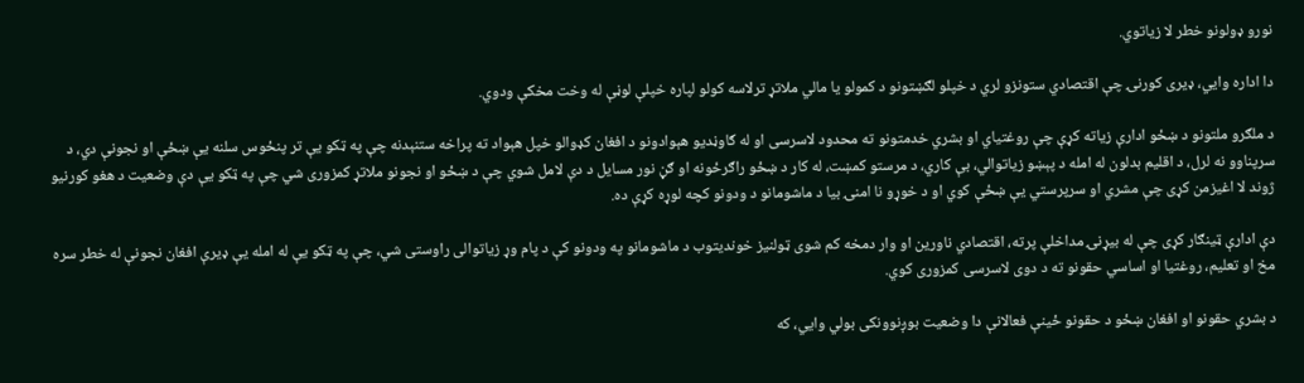نورو ډولونو خطر لا زیاتوي.

دا اداره وایي، ډیری کورنۍ چې اقتصادي ستونزو لري د خپلو لګښتونو د کمولو یا مالي ملاتړ ترلاسه کولو لپاره خپلې لوڼې له وخت مخکې ودوي.

د ملګرو ملتونو د ښځو ادارې زیاته کړې چې روغتیاي او بشري خدمتونو ته محدود لاسرسی او له ګاوڼدیو هېوادونو د افغان کډوالو خپل هېواد ته پراخه ستنېدنه چې په ټکو یې تر پنځوس سلنه یې ښځې او نجونې دي، د سرپناوو نه لرل، د اقلیم بدلون له امله د پېښو زیاتوالي، بې کاري، د مرستو کمښت، له کار د ښځو راګرځونه او ګڼ نور مسایل د دې لامل شوي چې د ښځو او نجونو ملاتړ کمزوری شي چې په ټکو یې دې وضعیت د هغو کورنیو ژوند لا اغیزمن کړی چې مشري او سرپرستي یې ښځې کوي او د خوړو نا امنۍ بیا د ماشومانو د ودونو کچه لوړه کړې ده.

دې ادارې ټینګار کړی چې له بیړنۍ مداخلې پرته، اقتصادي ناورین او وار دمخه کم شوی ټولنیز خوندیتوب د ماشومانو په ودونو کې د پام وړ زیاتوالی راوستی شي، چې په ټکو یې له امله یې ډیرې افغان نجونې له خطر سره مخ او تعلیم، روغتیا او اساسي حقونو ته د دوی لاسرسی کمزوری کوي.

د بشري حقونو او افغان ښځو د حقونو ځینې فعالانې دا وضعیت بوږنوونکی بولي وایي، که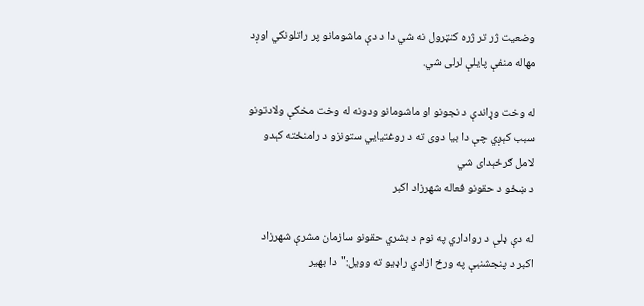وضعیت ژر تر ژره کنټرول نه شي دا د دې ماشومانو پر راتلونکي اوږد مهاله منفې پایلې لرلی شي.

له وخت وړاندې د نجونو او ماشومانو ودونه له وخت مخکې ولادتونو سبب کېږي چې دا بیا دوی ته د روغتیایي ستونزو د رامنځته کېدو لامل ګرځېدای شي
د ښځو د حقونو فعاله شهرزاد اکبر

له دې ډلې د رواداري په نوم د بشري حقونو سازمان مشرې شهرزاد اکبر د پنجشنبې په ورځ ازادي راډیو ته وویل:"دا بهیر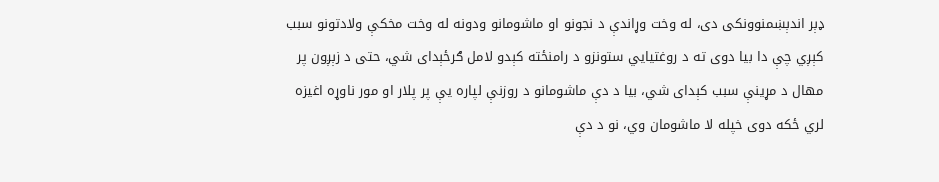ډېر اندېښمنوونکی دی، له وخت وړاندې د نجونو او ماشومانو ودونه له وخت مخکې ولادتونو سبب کېږي چې دا بیا دوی ته د روغتیایي ستونزو د رامنځته کېدو لامل ګرځېدای شي، حتی د زېږون پر مهال د مړینې سبب کېدای شي، بیا د دې ماشومانو د روزنې لپاره یې پر پلار او مور ناوړه اغیزه لري ځکه دوی خپله لا ماشومان وي، نو د دې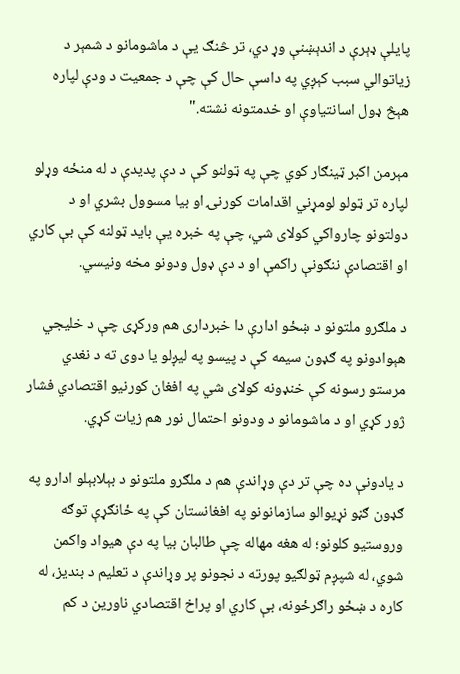پایلې ډېرې د اندېښنې وړ دي، تر څنګ یې د ماشومانو د شمېر د زیاتوالي سبب کېږي په داسې حال کې چې د جمعیت د ودې لپاره هېڅ ډول اسانتیاوې او خدمتونه نشته."

مېرمن اکبر ټینګار کوي چې په ټولنو کې د دې پدیدې د له منځه وړلو لپاره تر ټولو لومړني اقدامات کورنۍ او بیا مسوول بشري او د دولتونو چارواکي کولای شي، چې په خبره یې باید ټولنه کې بې کاري او اقتصادې ننګونې راکمې او د دې ډول ودونو مخه ونیسي.

د ملګرو ملتونو د ښځو ادارې دا خبرداری هم ورکړی چې د خلیجي هېوادونو په ګډون سیمه کې د پیسو په لیږلو یا دوی ته د نغدي مرستو رسونه کې خنډونه کولای شي په افغان کورنیو اقتصادي فشار ژور کړي او د ماشومانو د ودونو احتمال نور هم زیات کړي.

د یادونې ده چې تر دې وړاندې هم د ملګرو ملتونو د بېلابېلو ادارو په ګډون ګڼو نړیوالو سازمانونو په افغانستان کې په ځانګړې توګه وروستیو کلونو؛ له هغه مهاله چې طالبان بیا په دې هیواد واکمن شوي، له شپږم ټولګیو پورته د نجونو پر وړاندې د تعلیم د بندیز، له کاره د ښځو راګرځونه، بې کاري او پراخ اقتصادي ناورین د کم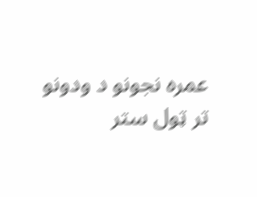عمره نجونو د ودونو تر ټول ستر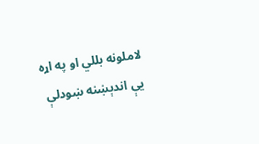لاملونه بللي او په اړه یې اندېښنه ښودلې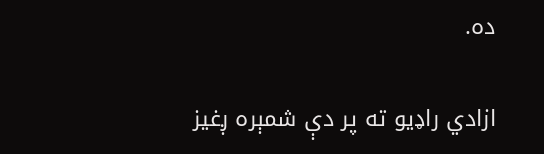ده.

ازادي راډیو ته پر دې شمېره ږغیز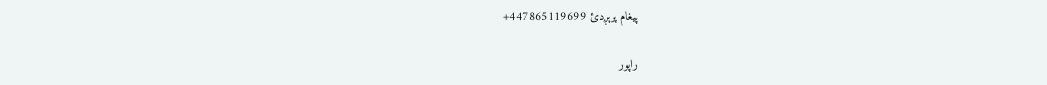پیغام پرېږدئ 447865119699+

راپور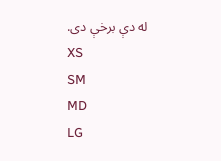له دې برخې دی.
XS
SM
MD
LG